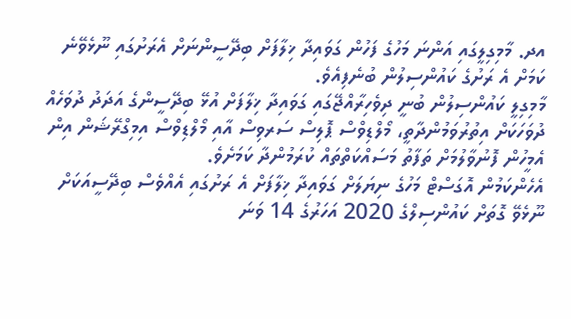އދ. މާމިގިލީގައި އަންނަ މަހުގެ ފަހުން ގަވައިދާ ޚިލާފަށް ބިދޭސީންނަށް އެރަށުގައި ނޫޅެވޭނެ ކަމަށް އެ ރަށުގެ ކައުންސިލުން ބުނެފިއެވެ.
މާމިގިލީ ކައުންސިލުން ބުނީ ދިވެހިރާއްޖޭގައި ގަވައިދާ ޚިލާފަށް އުޅޭ ބިދޭސީންގެ އަދަދު ދުވަހެއް ދުވަހަކަށް އިތުރުވަމުންދާތީ، މޯލްޑިވްސް ޕޮލިސް ސަރވިސް އާއި މޯލްޑިވްސް އިމިގްރޭޝަން އިން އެމީހުން ފޮނުވާލުމަށް ތަފާތު މަސައްކަތްތައް ކުރަމުންދާ ކަމަށެވެ.
އެހެންކަމުން އޮގަސްޓް މަހުގެ ނިޔަލަށް ގަވައިދާ ޚިލާފަށް އެ ރަށުގައި އެއްވެސް ބިދޭސީއަކަށް ނޫޅެވޭ ގޮތަށް ކައުންސިލްގެ 2020 އަހަރުގެ 14 ވަނަ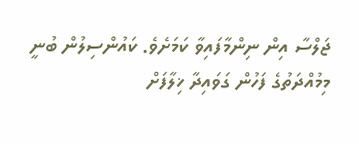ޖަލްސާ އިން ނިންމާފައިވާ ކަމަށެވެ. ކައުންސިލުން ބުނީ މިމުއްދަތުގެ ފަހުން ގަވައިދާ ޚިލާފަށް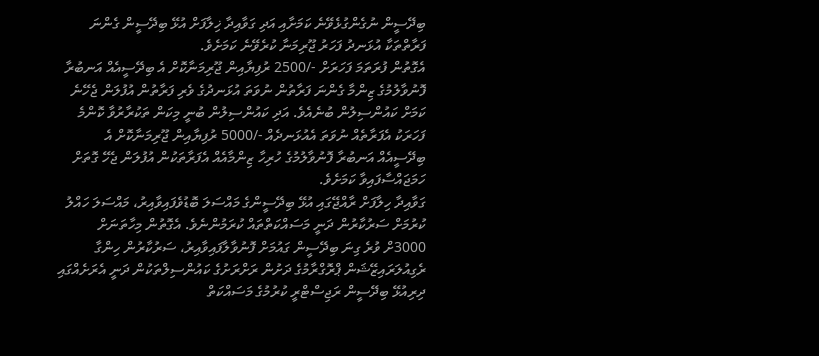ބިދޭސީން ނުގެންގުޅެވޭނެ ކަމަށާއި އަދި ގަވާއިދާ ޚިލާފަށް އުޅޭ ބިދޭސީން ގެންނަ ފަރާތްތަކާ އުޅަނދު ފަހަރު ޖޫރިމަނާ ކުރެވޭނެ ކަމަށެވެ.
އެގޮތުން ފުރަތަމަ ފަހަރަށް -/2500 ރުފިޔާއިން ޖޫރިމަނާކޮށް އެ ބިދޭސީއެއް އަނބުރާ ފޮނުވާލުމުގެ ޒިންމާ ގެންނަ ފަރާތުން ނުވަތަ އުޅަނދުގެ ވެރި ފަރާތުން އުފުލަން ޖެހޭނެ ކަމަށް ކައުންސިލުން ބުނެއެވެ. އަދި ކައުންސިލުން ބުނީ މިކަން ތަކުރާރުވާ ކޮންމެ ފަހަރަކު އެފަރާތެއް ނުވަތަ އެއުޅަނދެއް -/5000 ރުފިޔާއިން ޖޫރިމަނާކޮށް އެ ބިދޭސީއެއް އަނބުރާ ފޮނުވާލުމުގެ ހުރިހާ ޒިންމާއެއް އެފަރާތަކުން އުފުލަން ޖެހޭ ގޮތަށް ހަމަޖައްސާފައިވާ ކަމަށެވެ.
ގަވާއިދާ ހިލާފަށް ރާއްޖޭގައި އުޅޭ ބިދޭސީންގެ މައްސަލަ ބޮޑުވެފައިވާއިރު، މައްސަލަ ހައްލު ކުރުމަށް ސަރުކާރުން ދަނީ މަސައްކަތްތައް ކުރަމުންނެވެ. އެގޮތުން މިހާތަނަށް 3000ށް ވުރެ ގިނަ ބިދޭސީން ގައުމަށް ފޮނުވާލާފައިވާއިރު، ސަރުކާރުން ހިންގާ ރެގިއުލަރައިޒޭޝަން ޕްރޮގްރާމުގެ ދަށުން ރަށްރަށުގެ ކައުންސިލްތަކުން ދަނީ އެރަށެއްގައި ދިރިއުޅޭ ބިދޭސީން ރަޖިސްޓްރީ ކުރުމުގެ މަސައްކަތް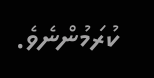ކުރަމުންނެވެ.